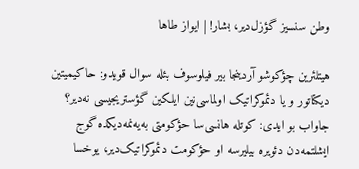وطن سنسیز گؤزل‌دیر، بشار! | ایواز طاها

هیتلئرین چؤکوشو آردینجا بیر فیلوسوف بئله سوال قویدو: حاکیمیتین دیکتاتور و یا دئموکراتیک اولماسی‌نین ایلکین گؤستریجیسی نه‌دیر؟ جاواب بو ایدی: کوتله هانسی‌سا حؤکومتی به‌یه‌نمه‌دیکده گوج ایشلتمه‌دن دئویره بیلیرسه او حؤکومت دئموکراتیک‌دیر، یوخسا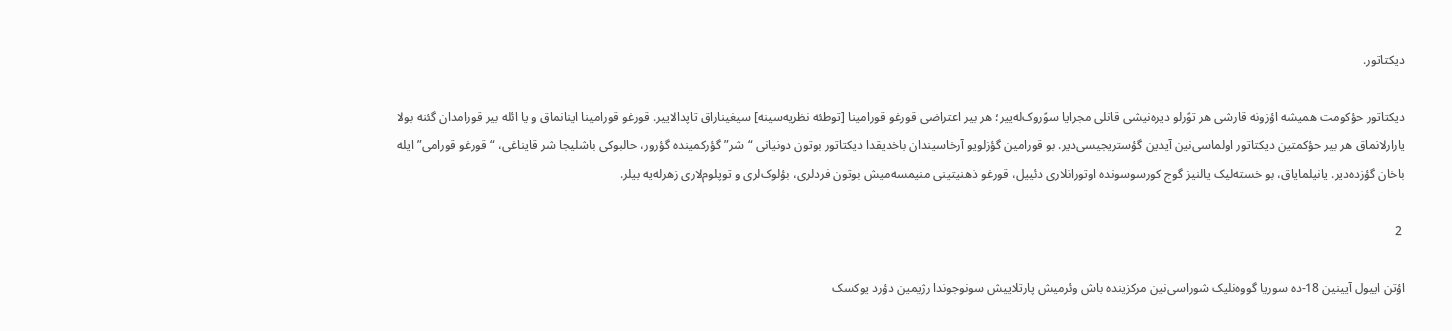دیکتاتور.

دیکتاتور حؤکومت همیشه اؤزونه قارشی هر توًرلو دیره‌نیشی قانلی مجرایا سوًروک‌له‌ییر؛ هر بیر اعتراضی قورغو قورامینا [توطئه نظریه‌سینه] سیغیناراق تاپدالاییر. قورغو قورامینا اینانماق و یا ائله بیر قورامدان گئنه بولا یارارلانماق هر بیر حؤکمتین دیکتاتور اولماسی‌نین آیدین گؤستریجیسی‌دیر. بو قورامین گؤزلویو آرخاسیندان باخدیقدا دیکتاتور بوتون دونیانی “شر” گؤرکمینده گؤرور، حالبوکی باشلیجا شر قایناغی، “قورغو قورامی” ایله باخان گؤزده‌دیر. یانیلمایاق، بو خسته‌لیک یالنیز گوج کورسوسونده اوتورانلاری دئییل، قورغو ذهنیتینی منیمسه‌میش بوتون فردلری، بؤلوک‌لری و توپلوم‌لاری زهرله‌یه بیلر.

 2

اؤتن اییول آیینین 18-ده سوریا گووه‌نلیک شوراسی‌نین مرکزینده باش وئرمیش پارتلاییش سونوجوندا رژیمین دؤرد یوکسک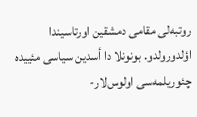روتبه‌لی مقامی دمشقین اورتاسیندا اؤلدورولدو. بونونلا دا أسدین سیاسی مئییده چئوریلمه‌سی اولوس‌لار-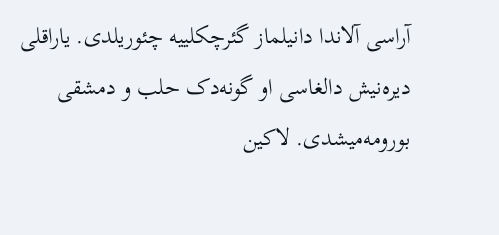آراسی آلاندا دانیلماز گئرچکلییه چئوریلدی. یاراقلی دیره‌نیش دالغاسی او گونه‌دک حلب و دمشقی بورومه‌میشدی. لاکین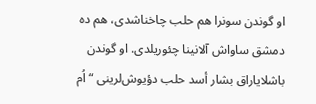او گوندن سونرا هم حلب چاخناشدی، هم ده دمشق ساواش آلانینا چئوریلدی. او گوندن باشلایاراق بشار أسد حلب دؤیوش‌لرینی “اُم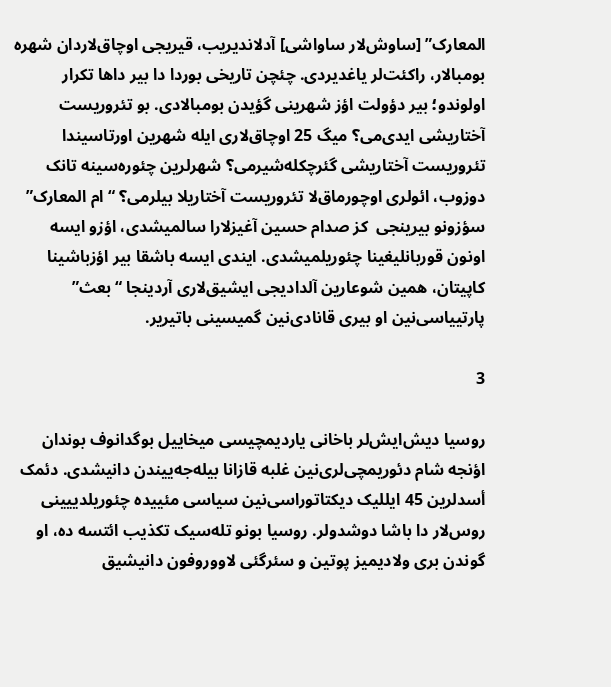المعارک” [ساوش‌لار ساواشی] آدلاندیریب، قیریجی اوچاق‌لاردان شهره بومبالار، راکئت‌لر یاغدیردی. چئچن تاریخی بوردا دا بیر داها تکرار اولوندو؛ بیر دؤولت اؤز شهرینی گؤیدن بومبالادی. بو تئروریست آختاریشی ایدی‌می؟ میگ 25 اوچاق‌لاری ایله شهرین اورتاسیندا تئروریست آختاریشی گئرچکله‌شیرمی؟ شهرلرین چئوره‌سینه تانک دوزوب، ائولری اوچورماق‌لا تئروریست آختاریلا بیلرمی؟ “ام المعارک” سؤزونو بیرینجی  کز صدام حسین آغیزلارا سالمیشدی، اؤزو ایسه اونون قوربانلیغینا چئوریلمیشدی. ایندی ایسه باشقا بیر اؤزباشینا کاپیتان، همین شوعارین آلدادیجی ایشیق‌لاری آردینجا “بعث” پارتییاسی‌نین او بیری قانادی‌نین گمیسینی باتیریر.

3

روسیا دیش‌ایش‌لر باخانی یاردیمچیسی میخاییل بوگدانوف بوندان اؤنجه شام دئوریمچی‌لری‌نین غلبه قازانا بیله‌جه‌ییندن دانیشدی. دئمک أسدلرین 45 ایللیک دیکتاتوراسی‌نین سیاسی مئییده چئوریلدییینی روس‌لار دا باشا دوشدولر. روسیا بونو تله‌سیک تکذیب ائتسه ده، او گوندن بری ولادیمیز پوتین و سئرگئی لاووروفون دانیشیق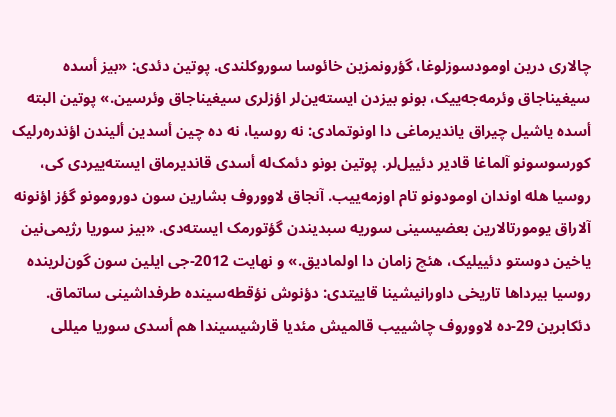چالاری درین اومودسوزلوغا، گؤرونمزین خائوسا سوروکلندی. پوتین دئدی: «بیز أسده سیغیناجاق وئرمه‌جه‌ییک، بونو بیزدن ایسته‌ین‌لر اؤزلری سیغیناجاق وئرسین.» پوتین البته أسده یاشیل چیراق یاندیرماغی دا اونوتمادی: نه روسیا، نه ده چین أسدین ألیندن اؤندره‌رلیک کورسوسونو آلماغا قادیر دئییل‌لر. پوتین بونو دئمک‌له أسدی قاندیرماق ایسته‌ییردی کی، روسیا هله اوندان اومودونو تام اوزمه‌ییب. آنجاق لاووروف بشارین سون دورومونو گؤز اؤنونه آلاراق یومورتالارین بعضیسینی سوریه سبدیندن گؤتورمک ایسته‌دی. «بیز سوریا رژیمی‌نین یاخین دوستو دئییلیک، هئچ زامان دا اولمادیق.» و نهایت 2012-جی ایلین سون گون‌لرینده روسیا بیرداها تاریخی داورانیشینا قاییتدی: دؤنوش نؤقطه‌سینده طرفداشینی ساتماق. دئکابرین 29-ده لاووروف چاشییب قالمیش مئدیا قارشیسیندا هم أسدی سوریا میللی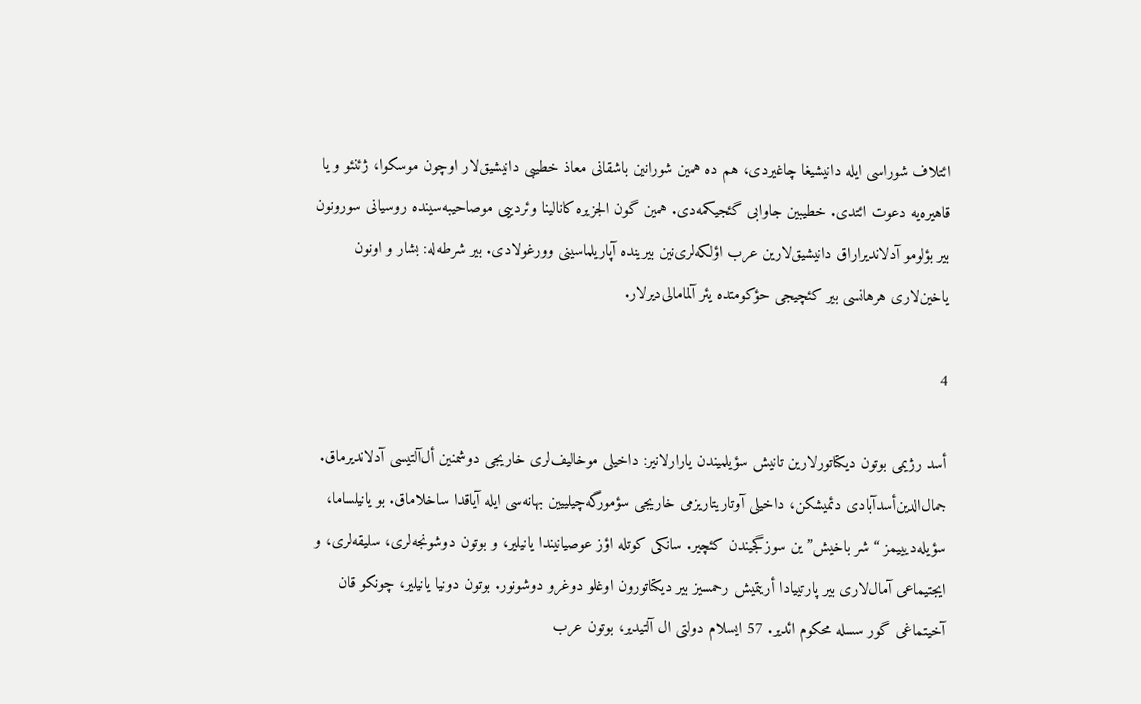ائتلاف شوراسی ایله دانیشیغا چاغیردی، هم ده همین شورانین باشقانی معاذ خطیبی دانیشیق‌لار اوچون موسکوا، ژئنئو و یا قاهیره‌یه دعوت ائتدی. خطیبین جاوابی گئجیکمه‌دی. همین گون الجزیره کانالینا وئردییی موصاحیبه‌سینده روسیانی سورونون بیر بؤلومو آدلاندیراراق دانیشیق‌لارین عرب اؤلکه‌لری‌نین بیرینده آپاریلماسینی وورغولادی. بیر شرطه‌له: بشار و اونون یاخین‌لاری هرهانسی بیر کئچیجی حؤکومتده یئر آلمامالی‌دیرلار.

4

أسد رژیمی بوتون دیکتاتورلارین تانیش سؤیلمیندن یارارلانیر: داخیلی موخالیف‌لری خاریجی دوشمنین أل‌آلتیسی آدلاندیرماق. جمال‌الدین‌أسدآبادی دئمیشکن، داخیلی آوتاریتاریزمی خاریجی سؤمورگه‌چیلییین بهانه‌سی ایله آیاقدا ساخلاماق. بو یانیلساما، سؤیله‌دیییمز “شر باخیش”ین سوزگجیندن کئچیر. سانکی کوتله اؤز عوصیانیندا یانیلیر، و بوتون دوشونجه‌لری، سلیقه‌لری، و ایجتیماعی آمال‌لاری بیر پارتییادا أریتمیش رحمسیز بیر دیکتاتورون اوغلو دوغرو دوشونور. بوتون دونیا یانیلیر، چونکو قان آخیتماغی گور سسله محکوم ائدیر. 57 ایسلام دولتی ال آلتیدیر، بوتون عرب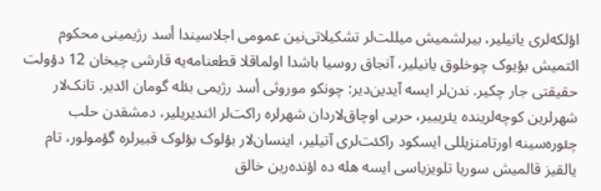اؤلکه‌لری یانیلیر، بیرلشمیش میللت‌لر تشکیلاتی‌نین عمومی اجلاسیندا أسد رژیمینی محکوم ائتمیش بؤیوک چوخلوق یانیلیر، آنجاق روسیا باشدا اولماقلا قطعنامه‌یه قارشی چیخان 12 دؤولت حقیقتی جار چکیر. ندن‌لر ایسه آیدین‌دیر: چونکو موروثی أسد رژیمی بئله گومان ائدیر. تانک‌لار شهرلرین کوچه‌لرینده یئریییر، حربی اوچاق‌لاردان شهرلره راکت‌لر ائندیریلیر، دمشقدن حلب چئوره‌سینه اورتامنزیللی ایسکود راکئت‌لری آتیلیر، اینسان‌لار بؤلوک بؤلوک قبیرلره گؤمولور، تام یالقیز قالمیش سوریا تلویزیاسی ایسه هله ده اؤنده‌رین خالق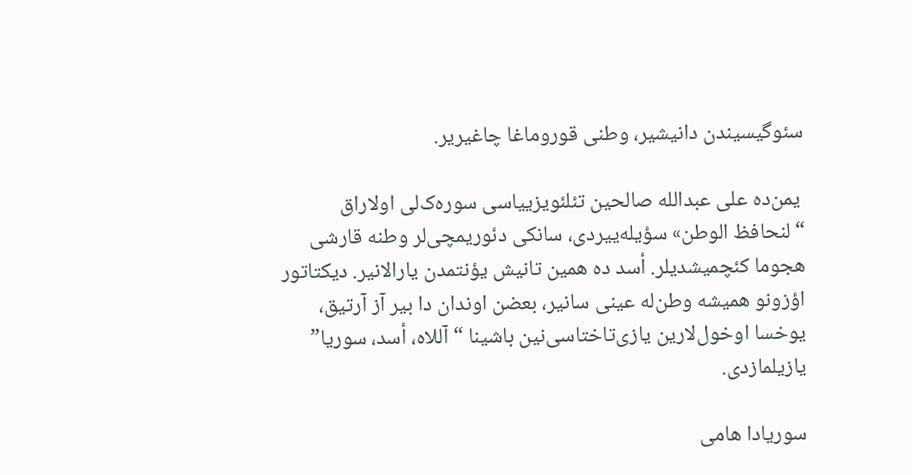سئوگیسیندن دانیشیر، وطنی قوروماغا چاغیریر.

 یمن‌ده علی عبدالله صالحین تئلئویزییاسی سوره‌ک‌لی اولاراق “لنحافظ الوطن» سؤیله‌ییردی، سانکی دئوریمچی‌لر وطنه قارشی هجوما کئچمیشدیلر. أسد ده همین تانیش یؤنتمدن یارالانیر. دیکتاتور اؤزونو همیشه وطن‌له عینی سانیر، بعضن اوندان دا بیر آز آرتیق، یوخسا اوخول‌لارین یازی‌تاختاسی‌نین باشینا “آللاه، أسد، سوریا” یازیلمازدی.

سوریادا هامی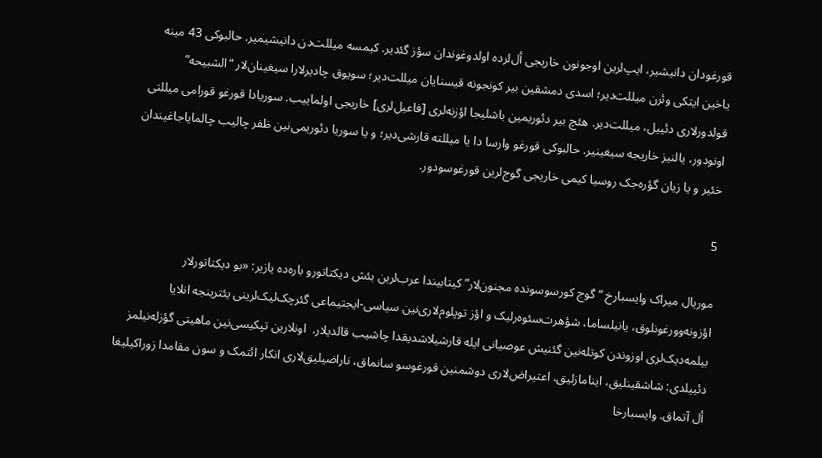قورغودان دانیشیر، ایپ‌لرین اوجونون خاریجی أل‌لرده اولدوغوندان سؤز گئدیر. کیمسه میللت‌دن دانیشیمیر. حالبوکی 43 مینه یاخین ایتکی وئرن میللت‌دیر؛ اسدی دمشقین بیر کونجونه قیسنایان میللت‌دیر؛ سویوق چادیرلارا سیغینان‌لار “الشبیحه” قولدورلاری دئییل، میللت‌دیر. هئچ بیر دئوریمین باشلیجا اؤزنه‌لری [فاعیل‌لری] خاریجی اولماییب. سوریادا قورغو قورامی میللتی اونودور، یالنیز خاریجه سیغینیر. حالبوکی قورغو وارسا دا یا میللته قارشی‌دیر؛ و یا سوریا دئوریمی‌نین ظفر چالیب چالمایاجاغیندان خئیر و یا زیان گؤره‌جک روسیا کیمی خاریجی گوج‌لرین قورغوسودور.

5

موریال میراک وایسبارخ “گوج کورسوسونده مجنون‌لار” کیتابیندا عرب‌لرین بئش دیکتاتورو باره‌ده یازیر: «بو دیکتاتورلار اؤزونه‌وورغونلوق، یانیلساما، شؤهرت‌سئوه‌رلیک و اؤز توپلوم‌لاری‌نین سیاسی-ایجتیماعی گئرچک‌لیک‌لرینی یئترینجه انلایا بیلمه‌دیک‌لری اوزوندن کوتله‌نین گئنیش عوصیانی ایله قارشیلاشدیقدا چاشیب قالدیلار.  اونلارین تپکیسی‌نین ماهیتی گؤزله‌نیلمز دئییلدی: شاشقینلیق، اینامازلیق، اعتیراض‌لاری دوشمنین قورغوسو سانماق، ناراضیلیق‌لاری انکار ائتمک و سون مقامدا زوراکیلیغا أل آتماق. وایسبارخا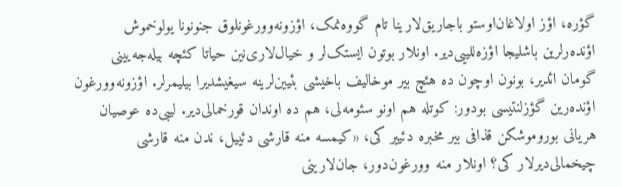گؤره، اؤز اولاغان‌اوستو باجاریق‌لارینا تام گووه‌نمک، اؤزونه‌وورغونلوق جنونونا یولوخموش اؤنده‌رلرین باشلیجا اؤزه‌للییی‌دیر. اونلار بوتون ایستک‌لر و خیال‌لاری‌نین حیاتا کئچه‌ بیله‌جه‌یینی گومان ائدیر، بونون اوچون ده هئچ بیر موخالیف باخیشی بئیین‌لرینه سیغیشدیرا بیلیمرلر. اؤزونه‌وورغون اؤنده‌رین گؤزلنتیسی بودور: کوتله هم اونو سئومه‌لی، هم ده اوندان قورخمالی‌دیر. لیبی‌ده عوصیان هریانی بوروموشکن قذافی بیر مخبره دئییر کی، «کیمسه منه قارشی دئییل، ندن منه قارشی چیخمالی‌دیرلار کی؟ اونلار منه وورغون‌دور، جان‌لارینی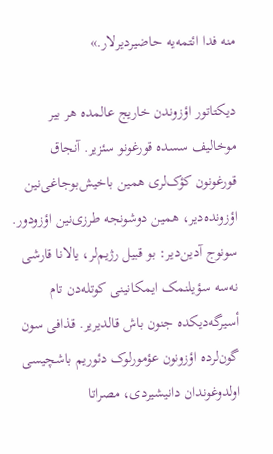منه فدا ائتمه‌یه حاضیردیرلار.»

دیکتاتور اؤزوندن خاریج عالمده هر بیر موخالیف سسده قورغونو سئزیر. آنجاق قورغونون کؤک‌لری همین باخیش‌بوجاغی‌نین اؤزونده‌دیر، همین دوشونجه طرزی‌نین اؤزودور. سونوج آدین‌دیر: بو قبیل رژیم‌لر، یالانا قارشی نه‌سه سؤیلنمک ایمکانینی کوتله‌دن تام أسیرگه‌دیکده جنون باش قالدیریر. قذافی سون گون‌لرده اؤزونون عؤمورلوک دئوریم باشچیسی اولدوغوندان دانیشیردی، مصراتا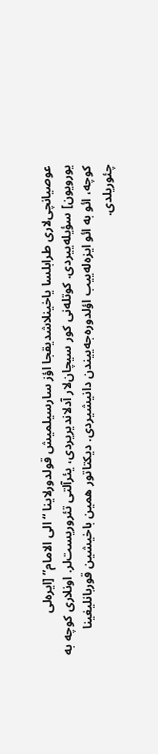عوصیانچی‌لاری طرابلسا یاخینلاشدیقجا اؤز سارسیلمیش قولدورلاینا “الی الامام” [ایره‌لی یورویون] سؤیله‌ییردی. کوتله‌نی کور سیچان‌لار آدلاندیریردی، یئرآلتی تئروریست‌لر. اونلاری کوچه به کوچه، ائو به ائو ایزه‌له‌ییب اؤلدوره‌جه‌ییندن دانیشیردی. دیکتاتور همین باخیشین قوربانلیغینا چئوریلدی.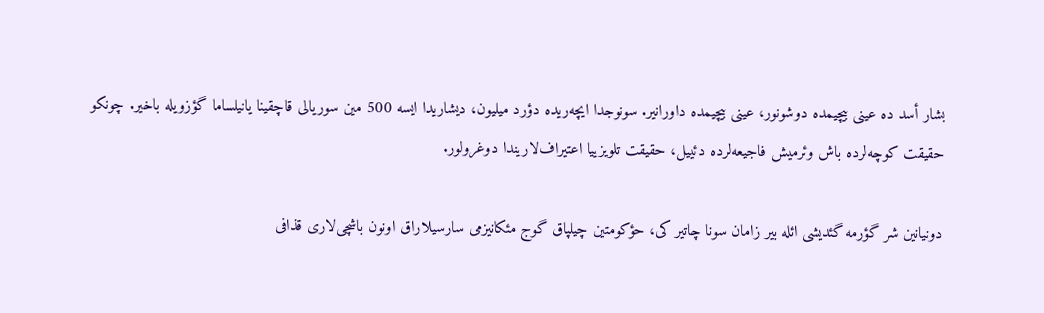بشار أسد ده عینی بیچیمده دوشونور، عینی بیچیمده داورانیر. سونوجدا ایچه‌ریده دؤرد میلیون، دیشاریدا ایسه 500 مین سوریالی قاچقینا یانیلساما گؤزویله باخیر. چونکو حقیقت کوچه‌لرده باش وئرمیش فاجیعه‌لرده دئییل، حقیقت تلویزییا اعتیراف‌لاریندا دوغرولور.

دونیانین شر گؤرمه گئدیشی ائله بیر زامان سونا چاتیر کی، حؤکومتین چیلپاق گوج مئکانیزمی سارسیلاراق اونون باشچی‌لاری قذافی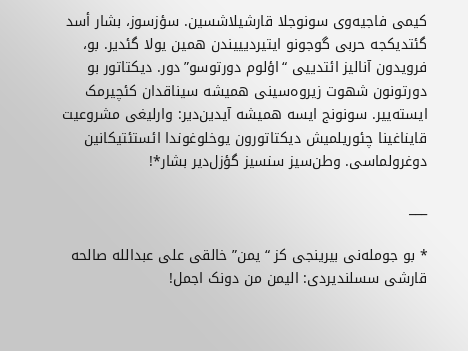کیمی فاجیه‌وی سونوجلا قارشیلاشسین. سؤزسوز، بشار أسد گئتدیکجه حربی گوجونو ایتیردیییندن همین یولا گئدیر. بو، فرویدون آنالیز ائتدییی “اؤلوم دورتوسو”دور. دیکتاتور بو دورتونون شهوت زیروه‌سینی همیشه سیناقدان کئچیرمک ایسته‌ییر. سونونج ایسه همیشه آیدین‌دیر: وارلیغی مشروعیت قایناغینا چئوریلمیش دیکتاتورون یوخلوغوندا ائستئتیکانین دوغرولماسی. وطن‌سیز سنسیز گؤزل‌دیر بشار*!

___

* بو جومله‌نی بیرینجی کز “یمن” خالقی‌ علی عبدالله صالحه قارشی سسلندیردی: الیمن من دونک اجمل!